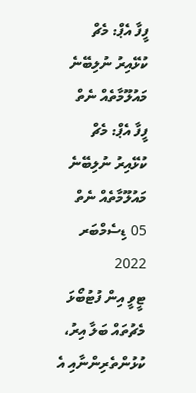ފީފާ އެޕް: މެޗް ކުޅޭއިރު ނުލިބޭނެ މައުލޫމާތެއް ނެތް
ފީފާ އެޕް: މެޗް ކުޅޭއިރު ނުލިބޭނެ މައުލޫމާތެއް ނެތް
05 ޑިސެމްބަރ 2022
ޓީވީ އިން ފުޓުބޯޅަ މެޗުތައް ބަލާ އިރު، ކުޅުންތެރިންނާއި އެ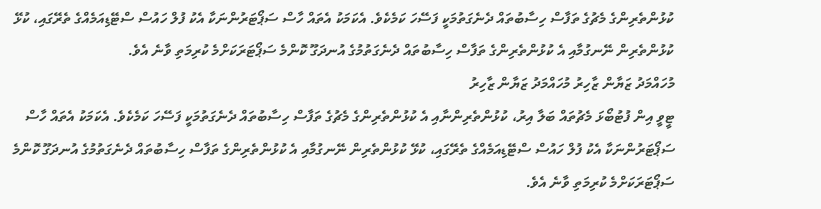ކުޅުންތެރިންގެ މެޗުގެ ތަފާސް ހިސާބުތައް ދެނެގަތުމަކީ ފަސޭހަ ކަމެކެވެ. އެކަމަކު އެތައް ހާސް ސަޕޯޓަރުންނަކާ އެކު ފުލް ހައުސް ސްޓޭޑިއަމެއްގެ ތެރޭގައި، ކުޅޭ ކުޅުންތެރިން ނޭނގުމާއި އެ ކުޅުންތެރިންގެ ތަފާސް ހިސާބުތައް ދެނެގަތުމުގެ އުނދަގޫ ކޮންމެ ސަޕޯޓަރަކަށްމެ ކުރިމަތި ވާނެ އެވެ.
މުހައްމަދު ޒަޔާން ޒާހިރު މުހައްމަދު ޒަޔާން ޒާހިރު
ޓީވީ އިން ފުޓުބޯޅަ މެޗުތައް ބަލާ އިރު، ކުޅުންތެރިންނާއި އެ ކުޅުންތެރިންގެ މެޗުގެ ތަފާސް ހިސާބުތައް ދެނެގަތުމަކީ ފަސޭހަ ކަމެކެވެ. އެކަމަކު އެތައް ހާސް ސަޕޯޓަރުންނަކާ އެކު ފުލް ހައުސް ސްޓޭޑިއަމެއްގެ ތެރޭގައި، ކުޅޭ ކުޅުންތެރިން ނޭނގުމާއި އެ ކުޅުންތެރިންގެ ތަފާސް ހިސާބުތައް ދެނެގަތުމުގެ އުނދަގޫ ކޮންމެ ސަޕޯޓަރަކަށްމެ ކުރިމަތި ވާނެ އެވެ.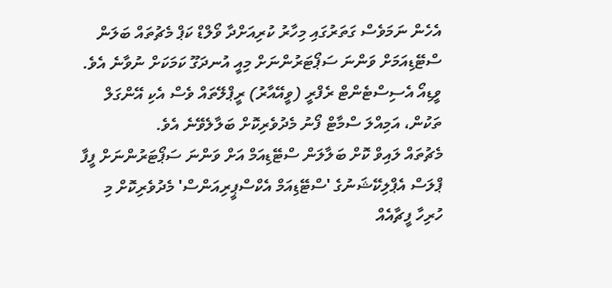އެހެން ނަމަވެސް ގަތަރުގައި މިހާރު ކުރިއަށްދާ ވޯލްޑް ކަޕް މެޗުތައް ބަލަން ސްޓޭޑިއަމަށް ވަންނަ ސަޕޯޓަރުންނަށް މިއީ އުނދަގޫ ކަމަކަށް ނުވާނެ އެވެ. ވީޑިއޯ އެސިސްޓެންޓް ރެފްރީ (ވީއޭއާރު) ރީޕްލޭތައް ވެސް އެކި އޭންގަލް ތަކުން، އަމިއްލަ ސްމާޓް ފޯނު މެދުވެރިކޮށް ބަލާލެވޭނެ އެވެ.
މެޗުތައް ލައިވް ކޮށް ބަލާލަން ސްޓޭޑިއަމް އަށް ވަންނަ ސަޕޯޓަރުންނަށް ފީފާ ޕްލަސް އެޕްލިކޭޝަނުގެ 'ސްޓޭޑިއަމް އެކްސްޕީރިއަންސް' މެދުވެރިކޮށް މި ހުރިހާ ފީޗާއެއް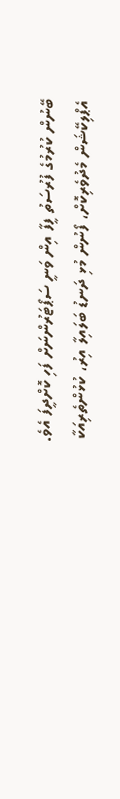ބޭނުން ކުރުމުގެ ފުރުސަތު ފީފާ އިން ވަނީ ސަޕޯޓަރުންނަށް ފަހި ކޮށްދީފަ އެވެ.
އެޕްލިކޭޝަން މެދުވެރިކޮށް، ފޯނުން މުޅި ދަނޑު ބަލައިލާ އިރު، ކުޅުންތެރިއަކާ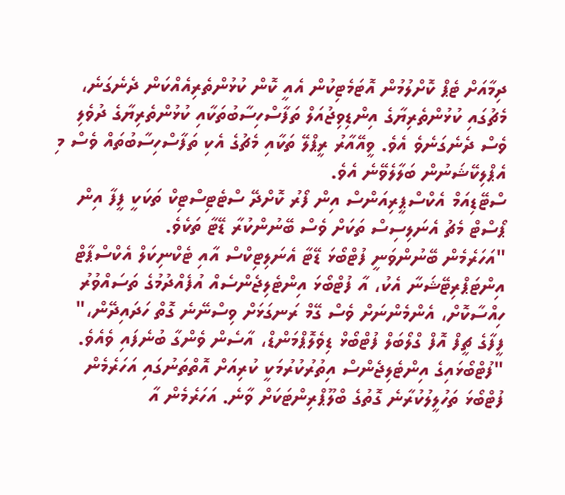ދިމާއަށް ޓެޕް ކޮށްލުމުން އޮޓަމެޓިކުން އެއީ ކޮން ކުޅުންތެރިއެއްކަން ދެނެގަނެ، މެޗުގައި ކުޅުންތެރިޔާގެ އިންޑިވިޖުއަލް ތަފާސްހިސާބުތަކާއި ކުޅުންތެރިޔާގެ ދުވެލި ވެސް ދެނެގަނެވެ އެވެ. ވީއޭއާރު ރީޕްލޭ ތަކާއި މެޗުގެ އެކި ތަފާސްހިސާބުތައް ވެސް މި އެޕްލިކޭޝަނުން ބަލާލެވޭނެ އެވެ.
ސްޓޭޑިއަމް އެކްސްޕީރިއަންސް އިން ފޯރު ކޮށްދޭ ސްޓެޓިސްޓިކް ތަކަކީ ފީފާ އިން ޕޯސްޓް މެޗު އެނަލިސިސް ތަކަށް ވެސް ބޭނުންކުރާ ޑޭޓާ ތަކެވެ.
"އަހަރެމެން ބޭނުންވަނީ ފުޓްބޯޅަ ޑޭޓާ އެނަލިޓިކްސް އާއި ޓެކްނިކަލް އެކްސްޕާޓް އިންޓަޕްރިޓޭޝަނާ އެކު، އާ ފުޓްބޯޅަ އިންޓެލިޖެންސެއް އުފެއްދުމުގެ ތަސައްވުރު ހިއްސާކޮށް، އެންމެންނަށް ވެސް ގޭމް ރަނގަޅަށް ވިސްނޭނެ ގޮތް ހަދައިދޭން،" ފީފާގެ ޗީފް އޮފް ގްލޯބަލް ފުޓްބޯޅް ޑިވެލޮޕްމަންޑް، އާސެން ވެންގާ ބުނެފައި ވެއެވެ.
"ފުޓްބޯޅައިގެ އިންޓެލިޖެންސް އިތުރުކުރުމަކީ ކުރިއަށް އޮތްތަނުގައި އަހަރެމެން ފުޓްބޯޅަ ތަހުލީލުކުރާނެ ގޮތުގެ ބްލޫޕްރިންޓަކަށް ވާނެ. އަހަރެމެން އާ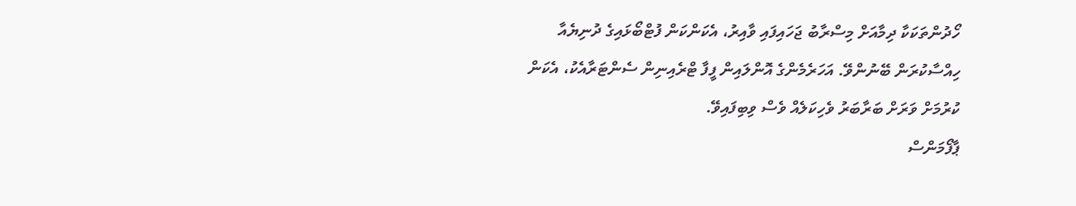ހޯދުންތަކަކާ ދިމާއަށް މިސްރާބު ޖަހައިފައި ވާއިރު، އެކަންކަން ފުޓްބޯޅައިގެ ދުނިޔެއާ ހިއްސާކުރަން ބޭނުންވޭ. އަހަރެމެންގެ އޮންލައިން ފީފާ ޓްރެއިނިން ސެންޓަރާއެކު، އެކަން ކުރުމަށް ވަރަށް ބަރާބަރު ވެހިކަލެއް ވެސް ވިބިފައިވޭ.
ޕާފޯމަންސް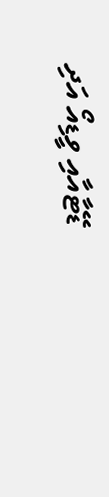ޑޭޓާއާއި ވީޑިއޯ އަދި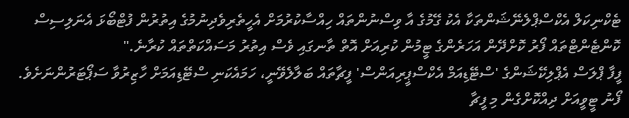ޓެކްނިކަލް އެކްސްޕްލެނޭޝަންތަކާ އެކު ގޭމުގެ އާ ވިސްނުންތައް ހިއްސާކުރުމަށް އެހީތެރިވެދިނުމުގެ އިތުރުން ފުޓްބޯޅަ އެނަލިސިސް ކޮންޓެންޓްތައް ފޯރު ކޮށްދޭން އަހަރެންގެ ޓީމުން ކުރިއަށް އޮތް ތާނގައި ވެސް އިތުރު މަސައްކަތްތައް ކުރާނެ."
ފީފާ ޕްލަސް އެޕްލިކޭޝަންގެ 'ސްޓޭޑިއަމް އެކްސްޕީރިއަންސް' ފީޗާތައް ބަލާލެވޭނީ، ހަމައެކަނި ސްޓޭޑިއަމަށް ހާޒިރުވާ ސަޕޯޓަރުންނަށެވެ. ފޯނު ޓީވީއަށް ދިއްކޮށްގެން މި ފީޗާ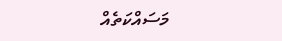މަސައްކަތެއް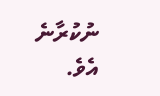ނުކުރާނެ އެވެ.